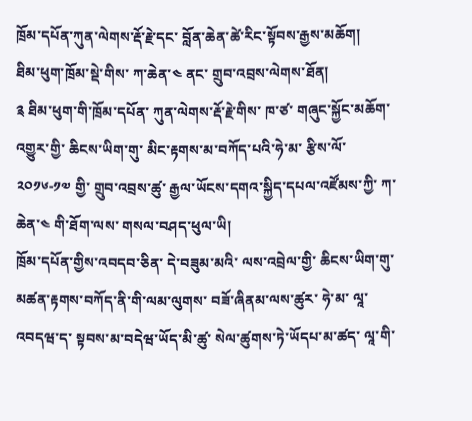ཁྲོམ་དཔོན་ཀུན་ལེགས་རྡོ་རྗེ་དང་ བློན་ཆེན་ཚེ་རིང་སྟོབས་རྒྱས་མཆོག།
ཐིམ་ཕུག་ཁྲོམ་སྡེ་གིས་ ཀ་ཆེན་༤ ནང་ གྲུབ་འབྲས་ལེགས་ཐོན།
༉ ཐིམ་ཕུག་གི་ཁྲོམ་དཔོན་ ཀུན་ལེགས་རྡོ་རྗེ་གིས་ ཁ་ཙ་ གཞུང་སྐྱོང་མཆོག་འགྱུར་གྱི་ ཆིངས་ཡིག་གུ་ མིང་རྟགས་མ་བཀོད་པའི་ཧེ་མ་ རྩིས་ལོ་༢༠༡༦-༡༧ གྱི་ གྲུབ་འབྲས་ཚུ་ རྒྱལ་ཡོངས་དགའ་སྐྱིད་དཔལ་འཛོམས་ཀྱི་ ཀ་ཆེན་༤ གི་ཐོག་ལས་ གསལ་བཤད་ཕུལ་ཡི།
ཁྲོམ་དཔོན་གྱིས་འབདབ་ཅིན་ དེ་བཟུམ་མའི་ ལས་འབྲེལ་གྱི་ ཆིངས་ཡིག་གུ་ མཚན་རྟགས་བཀོད་ནི་གི་ལམ་ལུགས་ བཟོ་ཞིནམ་ལས་ཚུར་ ཧེ་མ་ ལཱ་འབདཝ་ད་ སྟབས་མ་བདེཝ་ཡོད་མི་ཚུ་ སེལ་ཚུགས་ཏེ་ཡོདཔ་མ་ཚད་ ལཱ་གི་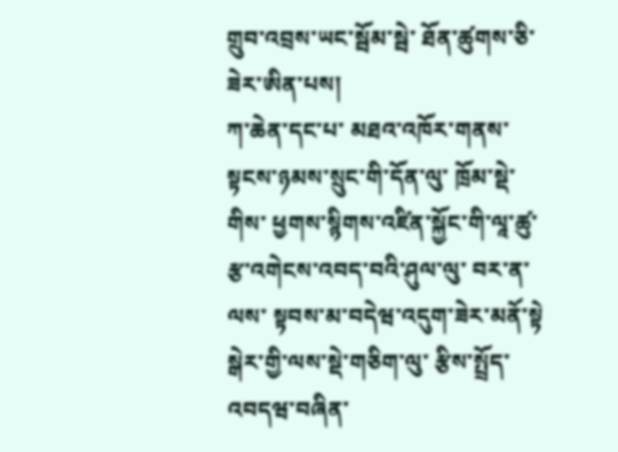གྲུབ་འབྲས་ཡང་སྦོམ་སྦེ་ ཐོན་ཚུགས་ཅི་ཟེར་ཨིན་པས།
ཀ་ཆེན་དང་པ་ མཐའ་འཁོར་གནས་སྟངས་ཉམས་སྲུང་གི་དོན་ལུ་ ཁྲོམ་སྡེ་གིས་ ཕྱགས་སྙིགས་འཛིན་སྐྱོང་གི་ལཱ་ཚུ་ རྩ་འགེངས་འབད་བའི་ཤུལ་ལུ་ བར་ན་ལས་ སྟབས་མ་བདེཝ་འདུག་ཟེར་མནོ་སྟེ སྒེར་གྱི་ལས་སྡེ་གཅིག་ལུ་ རྩིས་སྤྲོད་འབདཝ་བཞིན་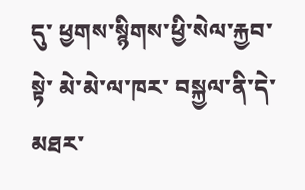དུ་ ཕྱགས་སྙིགས་ཕྱི་སེལ་རྐྱབ་སྟེ་ མེ་མེ་ལ་ཁར་ བསྐྱལ་ནི་དེ་ མཐར་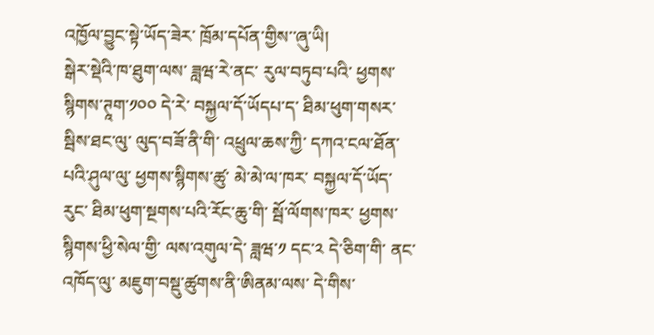འཁྱོལ་བྱུང་སྟེ་ཡོད་ཟེར་ ཁྲོམ་དཔོན་གྱིས་་ཞུ་ཡི།
སྒེར་སྡེའི་ཁ་ཐུག་ལས་ ཟླཝ་རེ་ནང་ རུལ་བཏུབ་པའི་ ཕྱགས་སྙིགས་ཊཱག་༡༠༠ དེ་རེ་ བསྐྱལ་དོ་ཡོདཔ་ད་ ཐིམ་ཕུག་གསར་སྦིས་ཐང་ལུ་ ལུད་བཟོ་ནི་གི་ འཕྲུལ་ཆས་ཀྱི་ དཀའ་ངལ་ཐོན་པའི་ཤུལ་ལུ་ ཕྱགས་སྙིགས་ཚུ་ མེ་མེ་ལ་ཁར་ བསྐྱལ་དོ་ཡོད་རུང་ ཐིམ་ཕུག་སྔགས་པའི་རོང་ཆུ་གི་ སྦོ་ལོགས་ཁར་ ཕྱགས་སྙིགས་ཕྱི་སེལ་གྱི་ ལས་འགུལ་དེ་ ཟླཝ་༡ དང་༢ དེ་ཅིག་གི་ ནང་འཁོད་ལུ་ མཇུག་བསྡུ་ཚུགས་ནི་ཨིནམ་ལས་ དེ་གིས་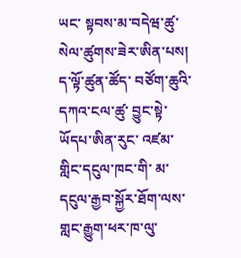ཡང་ སྟབས་མ་བདེཝ་ཚུ་ སེལ་ཚུགས་ཟེར་ཨིན་པས།
ད་ལྟོ་ཚུན་ཚོད་ བཙོག་ཆུའི་དཀའ་ངལ་ཚུ་ བྱུང་སྟེ་ཡོདཔ་ཨིན་རུང་ འཛམ་གླིང་དངུལ་ཁང་གི་ མ་དངུལ་རྒྱབ་སྐྱོར་ཐོག་ལས་ གླང་རྒྱུག་ཕར་ཁ་ལུ་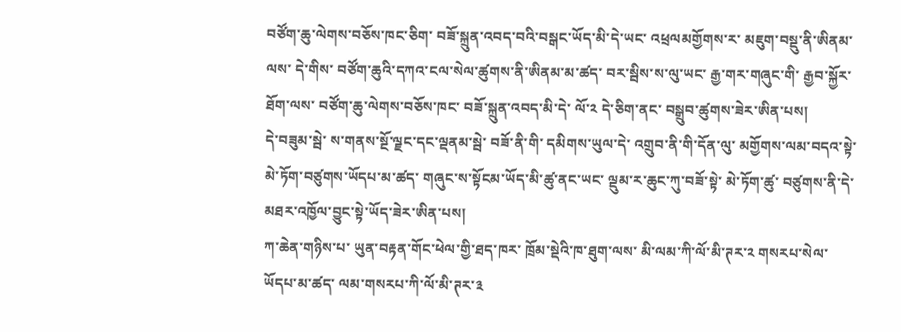བཙོག་ཆུ་ལེགས་བཅོས་ཁང་ཅིག་ བཟོ་སྐྲུན་འབད་བའི་བསྒང་ཡོད་མི་དེ་ཡང་ འཕྲལམགྱོགས་ར་ མཇུག་བསྡུ་ནི་ཨིནམ་ལས་ དེ་གིས་ བཙོག་ཆུའི་དཀའ་ངལ་སེལ་ཚུགས་ནི་ཨིནམ་མ་ཚད་ བར་སྦིས་ས་ལུ་ཡང་ རྒྱ་གར་གཞུང་གི་ རྒྱབ་སྐྱོར་ཐོག་ལས་ བཙོག་ཆུ་ལེགས་བཅོས་ཁང་ བཟོ་སྐྲུན་འབད་མི་དེ་ ལོ་༢ དེ་ཅིག་ནང་ བསྒྲུབ་ཚུགས་ཟེར་ཨིན་པས།
དེ་བཟུམ་སྦེ་ ས་གནས་སྔོ་ལྗང་དང་ལྡནམ་སྦེ་ བཟོ་ནི་གི་ དམིགས་ཡུལ་དེ་ འགྲུབ་ནི་གི་དོན་ལུ་ མགྱོགས་ལམ་བདའ་སྟེ་ མེ་ཏོག་བཙུགས་ཡོདཔ་མ་ཚད་ གཞུང་ས་སྟོངམ་ཡོད་མི་ཚུ་ནང་ཡང་ ལྡུམ་ར་ཆུང་ཀུ་བཟོ་སྟེ་ མེ་ཏོག་ཚུ་ བཙུགས་ནི་དེ་ མཐར་འཁྱོལ་བྱུང་སྟེ་ཡོད་ཟེར་ཨིན་པས།
ཀ་ཆེན་གཉིས་པ་ ཡུན་བརྟན་གོང་ཕེལ་གྱི་ཐད་ཁར་ ཁྲོམ་སྡེའི་ཁ་ཐུག་ལས་ མི་ལམ་ཀི་ལོ་མི་ཊར་༢ གསརཔ་སེལ་ཡོདཔ་མ་ཚད་ ལམ་གསརཔ་ཀི་ལོ་མི་ཊར་༣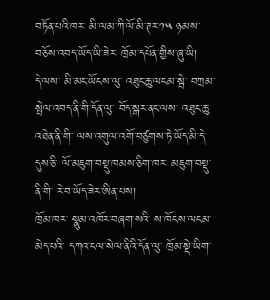བཏོན་པའི་ཁར་ མི་ལམ་ཀི་ལོ་མི་ཊར་༡༥ ཉམས་བཅོས་འབད་ཡོད་ཡི་ཟེར་ ཁྲོམ་དཔོན་གྱིས་ཞུ་ཡི།
དེ་ལས་ མི་མང་ཡོངས་ལུ་ འཐུང་ཆུ་ལངམ་སྦེ་ བཀྲམ་སྤེལ་འབད་ནི་གི་དོན་ལུ་ བོད་སྒར་ནང་ལས་ འཐུང་ཆུ་འཐེན་ནི་གི་ ལས་འགུལ་འགོ་བཙུགས་ཏེ་ཡོད་མི་དེ་ དུས་ཅི་ ལོ་མཇུག་བསྡུ་ཁམས་ཅིག་ཁར་ མཇུག་བསྡུ་ནི་གི་ རེ་བ་ཡོད་ཟེར་ཨིན་པས།
ཁྲོམ་ཁར་ སྣུམ་འཁོར་བཞག་སའི་ ས་ཁོངས་ལངམ་མེད་པའི་ དཀའ་ངལ་སེལ་ནིའི་དོན་ལུ་ ཁྲོམ་སྡེ་ཡིག་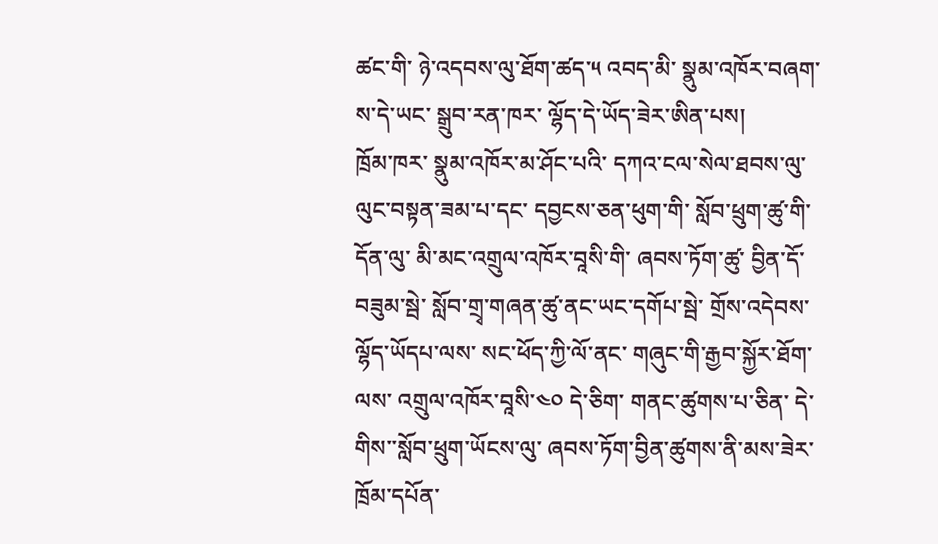ཚང་གི་ ཉེ་འདབས་ལུ་ཐོག་ཚད་༥ འབད་མི་ སྣུམ་འཁོར་བཞག་ས་དེ་ཡང་ སྒྲུབ་རན་ཁར་ ལྷོད་དེ་ཡོད་ཟེར་ཨིན་པས།
ཁྲོམ་ཁར་ སྣུམ་འཁོར་མ་ཤོང་པའི་ དཀའ་ངལ་སེལ་ཐབས་ལུ་ ལུང་བསྟན་ཟམ་པ་དང་ དབྱངས་ཅན་ཕུག་གི་ སློབ་ཕྲུག་ཚུ་གི་དོན་ལུ་ མི་མང་འགྲུལ་འཁོར་བཱསི་གི་ ཞབས་ཏོག་ཚུ་ བྱིན་དོ་བཟུམ་སྦེ་ སློབ་གྲྭ་གཞན་ཚུ་ནང་ཡང་དགོཔ་སྦེ་ གྲོས་འདེབས་ལྷོད་ཡོདཔ་ལས་ སང་ཕོད་ཀྱི་ལོ་ནང་ གཞུང་གི་རྒྱབ་སྐྱོར་ཐོག་ལས་ འགྲུལ་འཁོར་བཱསི་༤༠ དེ་ཅིག་ གནང་ཚུགས་པ་ཅིན་ དེ་གིས་་སློབ་ཕྲུག་ཡོངས་ལུ་ ཞབས་ཏོག་བྱིན་ཚུགས་ནི་མས་ཟེར་ ཁྲོམ་དཔོན་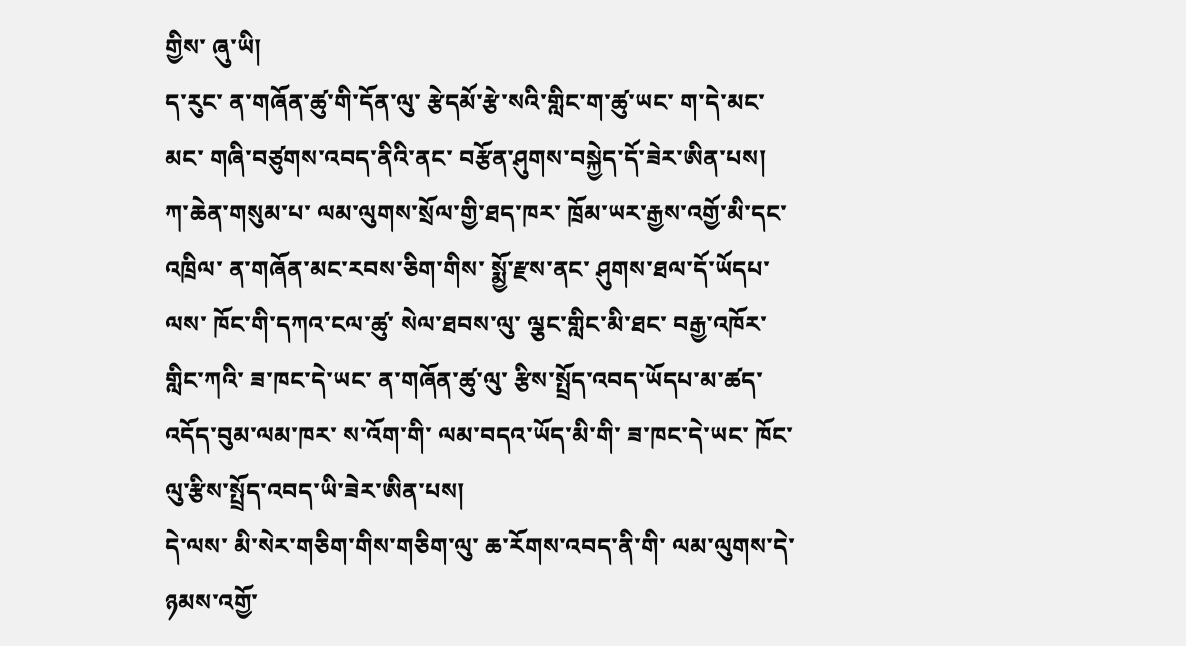གྱིས་ ཞུ་ཡི།
ད་རུང་ ན་གཞོན་ཚུ་གི་དོན་ལུ་ རྩེདམོ་རྩེ་སའི་གླིང་ག་ཚུ་ཡང་ ག་དེ་མང་མང་ གཞི་བཙུགས་འབད་ནིའི་ནང་ བརྩོན་ཤུགས་བསྐྱེད་དོ་ཟེར་ཨིན་པས།
ཀ་ཆེན་གསུམ་པ་ ལམ་ལུགས་སྲོལ་གྱི་ཐད་ཁར་ ཁྲོམ་ཡར་རྒྱས་འགྱོ་མི་དང་འཁྲིལ་ ན་གཞོན་མང་རབས་ཅིག་གིས་ སྨྱོ་རྫས་ནང་ ཤུགས་ཐལ་དོ་ཡོདཔ་ལས་ ཁོང་གི་དཀའ་ངལ་ཚུ་ སེལ་ཐབས་ལུ་ ལྕང་གླིང་མི་ཐང་ བརྒྱ་འཁོར་གླིང་ཀའི་ ཟ་ཁང་དེ་ཡང་ ན་གཞོན་ཚུ་ལུ་ རྩིས་སྤྲོད་འབད་ཡོདཔ་མ་ཚད་ འདོད་བུམ་ལམ་ཁར་ ས་འོག་གི་ ལམ་བདའ་ཡོད་མི་གི་ ཟ་ཁང་དེ་ཡང་ ཁོང་ལུ་རྩིས་སྤྲོད་འབད་ཡི་ཟེར་ཨིན་པས།
དེ་ལས་ མི་སེར་གཅིག་གིས་གཅིག་ལུ་ ཆ་རོགས་འབད་ནི་གི་ ལམ་ལུགས་དེ་ ཉམས་འགྱོ་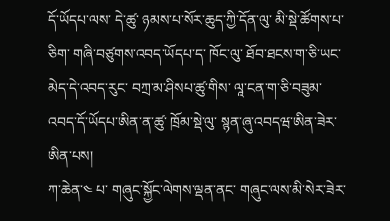དོ་ཡོདཔ་ལས་ དེ་ཚུ་ ཉམས་པ་སོར་ཆུད་ཀྱི་དོན་ལུ་ མི་སྡེ་ཚོགས་པ་ཅིག་ གཞི་བཙུགས་འབད་ཡོདཔ་ད་ ཁོང་ལུ་ ཐོབ་ཐངས་ག་ཅི་ཡང་མེད་དེ་འབད་རུང་ བཀྲ་མ་ཤིསཔ་ཚུ་གིས་ ལཱ་ངན་ག་ཅི་བཟུམ་འབད་དོ་ཡོདཔ་ཨིན་ན་ཚུ་ ཁྲོམ་སྡེ་ལུ་ སྙན་ཞུ་འབདཝ་ཨིན་ཟེར་ཨིན་པས།
ཀ་ཆེན་༤ པ་ གཞུང་སྐྱོང་ལེགས་ལྡན་ནང་ གཞུང་ལས་མི་སེར་ཟེར་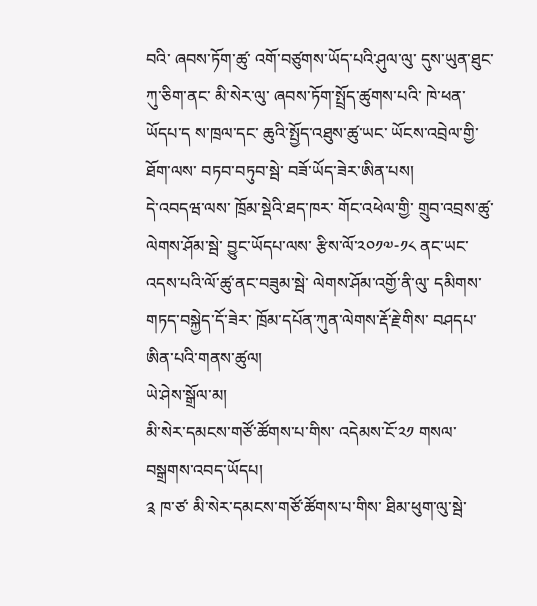བའི་ ཞབས་ཏོག་ཚུ་ འགོ་བཙུགས་ཡོད་པའི་ཤུལ་ལུ་ དུས་ཡུན་ཐུང་ཀུ་ཅིག་ནང་ མི་སེར་ལུ་ ཞབས་ཏོག་སྤྲོད་ཚུགས་པའི་ ཁེ་ཕན་ཡོདཔ་ད ས་ཁྲལ་དང་ ཆུའི་སྤྱོད་འཐུས་ཚུ་ཡང་ ཡོངས་འབྲེལ་གྱི་ཐོག་ལས་ བཏབ་བཏུབ་སྦེ་ བཟོ་ཡོད་ཟེར་ཨིན་པས།
དེ་འབདཝ་ལས་ ཁྲོམ་སྡེའི་ཐད་ཁར་ གོང་འཕེལ་གྱི་ གྲུབ་འབྲས་ཚུ་ ལེགས་ཤོམ་སྦེ་ བྱུང་ཡོདཔ་ལས་ རྩིས་ལོ་༢༠༡༧-༡༨ ནང་ཡང་ འདས་པའི་ལོ་ཚུ་ནང་བཟུམ་སྦེ་ ལེགས་ཤོམ་འགྱོ་ནི་ལུ་ དམིགས་གཏད་བསྐྱེད་དོ་ཟེར་ ཁྲོམ་དཔོན་ཀུན་ལེགས་རྡོ་རྗེ་གིས་ བཤདཔ་ཨིན་པའི་གནས་ཚུལ།
ཡེ་ཤེས་སྒྲོལ་མ།
མི་སེར་དམངས་གཙོ་ཚོགས་པ་གིས་ འདེམས་ངོ་༢༡ གསལ་བསྒྲགས་འབད་ཡོདཔ།
༉ ཁ་ཙ་ མི་སེར་དམངས་གཙོ་ཚོགས་པ་གིས་ ཐིམ་ཕུག་ལུ་སྦེ་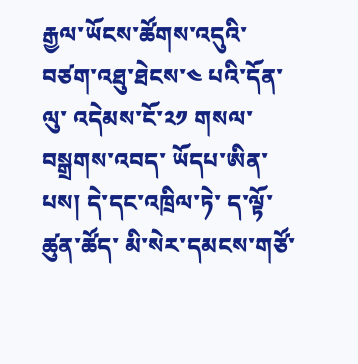རྒྱལ་ཡོངས་ཚོགས་འདུའི་ བཙག་འཐུ་ཐེངས་༤ པའི་དོན་ལུ་ འདེམས་ངོ་༢༡ གསལ་བསྒྲགས་འབད་ ཡོདཔ་ཨིན་པས། དེ་དང་འཁྲིལ་ཏེ་ ད་ལྟོ་ཚུན་ཚོད་ མི་སེར་དམངས་གཙོ་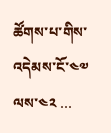ཚོགས་པ་གིས་ འདེམས་ངོ་༤༧ ལས་༤༢ …